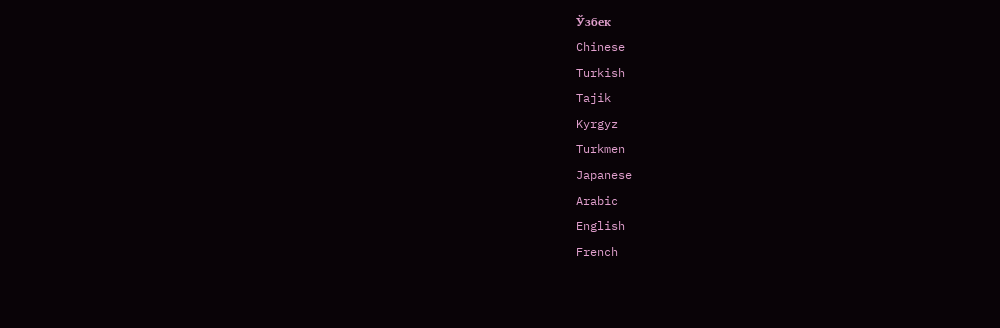Ўзбек
Chinese
Turkish
Tajik
Kyrgyz
Turkmen
Japanese
Arabic
English
French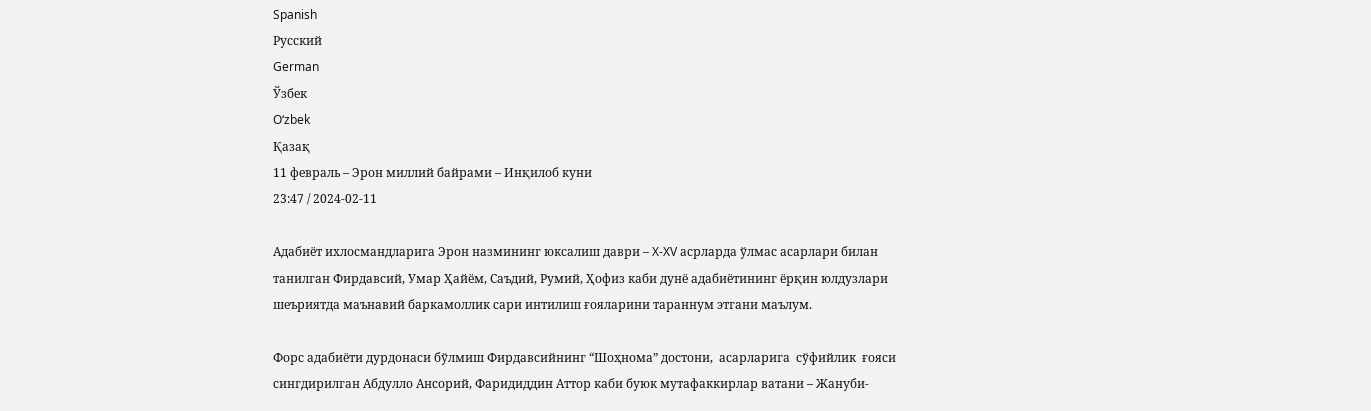Spanish
Русский
German
Ўзбек
Oʻzbek
Қазақ
11 февраль – Эрон миллий байрами – Инқилоб куни
23:47 / 2024-02-11

Адабиёт ихлосмандларига Эрон назмининг юксалиш даври – X-XV асрларда ўлмас асарлари билан танилган Фирдавсий, Умар Ҳайём, Саъдий, Румий, Ҳофиз каби дунё адабиётининг ёрқин юлдузлари шеъриятда маънавий баркамоллик сари интилиш ғояларини тараннум этгани маълум.

Форс адабиёти дурдонаси бўлмиш Фирдавсийнинг “Шоҳнома” достони,  асарларига  сўфийлик  ғояси сингдирилган Абдулло Ансорий, Фаридиддин Аттор каби буюк мутафаккирлар ватани – Жануби-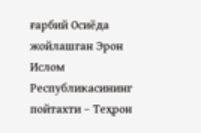ғарбий Осиёда жойлашган Эрон Ислом Республикасининг пойтахти – Теҳрон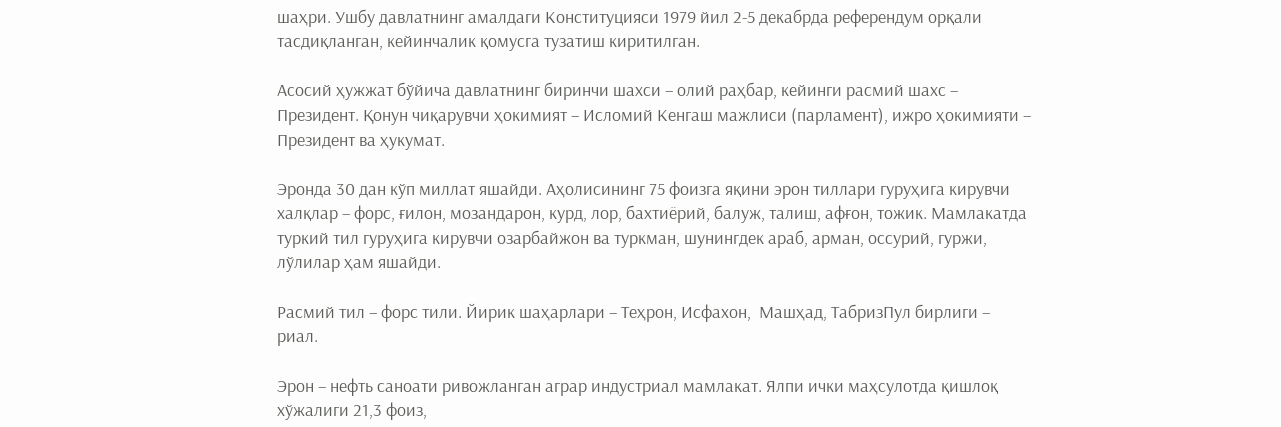шаҳри. Ушбу давлатнинг амалдаги Конституцияси 1979 йил 2-5 декабрда референдум орқали тасдиқланган, кейинчалик қомусга тузатиш киритилган.

Асосий ҳужжат бўйича давлатнинг биринчи шахси – олий раҳбар, кейинги расмий шахс – Президент. Қонун чиқарувчи ҳокимият – Исломий Кенгаш мажлиси (парламент), ижро ҳокимияти – Президент ва ҳукумат.

Эронда 30 дан кўп миллат яшайди. Аҳолисининг 75 фоизга яқини эрон тиллари гуруҳига кирувчи халқлар – форс, ғилон, мозандарон, курд, лор, бахтиёрий, балуж, талиш, афғон, тожик. Мамлакатда туркий тил гуруҳига кирувчи озарбайжон ва туркман, шунингдек араб, арман, оссурий, гуржи, лўлилар ҳам яшайди.

Расмий тил – форс тили. Йирик шаҳарлари – Теҳрон, Исфахон,  Машҳад, ТабризПул бирлиги – риал.

Эрон – нефть саноати ривожланган аграр индустриал мамлакат. Ялпи ички маҳсулотда қишлоқ хўжалиги 21,3 фоиз,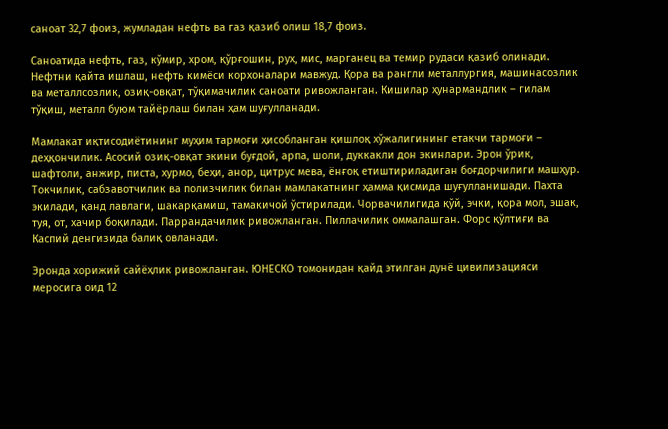саноат 32,7 фоиз, жумладан нефть ва газ қазиб олиш 18,7 фоиз.

Саноатида нефть, газ, кўмир, хром, қўрғошин, рух, мис, марганец ва темир рудаси қазиб олинади. Нефтни қайта ишлаш, нефть кимёси корхоналари мавжуд. Қора ва рангли металлургия, машинасозлик ва металлсозлик, озиқ-овқат, тўқимачилик саноати ривожланган. Кишилар ҳунармандлик – гилам тўқиш, металл буюм тайёрлаш билан ҳам шуғулланади.

Мамлакат иқтисодиётининг муҳим тармоғи ҳисобланган қишлоқ хўжалигининг етакчи тармоғи – деҳқончилик. Асосий озиқ-овқат экини буғдой, арпа, шоли, дуккакли дон экинлари. Эрон ўрик, шафтоли, анжир, писта, хурмо, беҳи, анор, цитрус мева, ёнғоқ етиштириладиган боғдорчилиги машҳур. Токчилик, сабзавотчилик ва полизчилик билан мамлакатнинг ҳамма қисмида шуғулланишади. Пахта экилади, қанд лавлаги, шакарқамиш, тамакичой ўстирилади. Чорвачилигида қўй, эчки, қора мол, эшак, туя, от, хачир боқилади. Паррандачилик ривожланган. Пиллачилик оммалашган. Форс қўлтиғи ва Каспий денгизида балиқ овланади.

Эронда хорижий сайёҳлик ривожланган. ЮНЕСКО томонидан қайд этилган дунё цивилизацияси меросига оид 12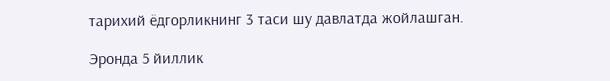тарихий ёдгорликнинг 3 таси шу давлатда жойлашган.

Эронда 5 йиллик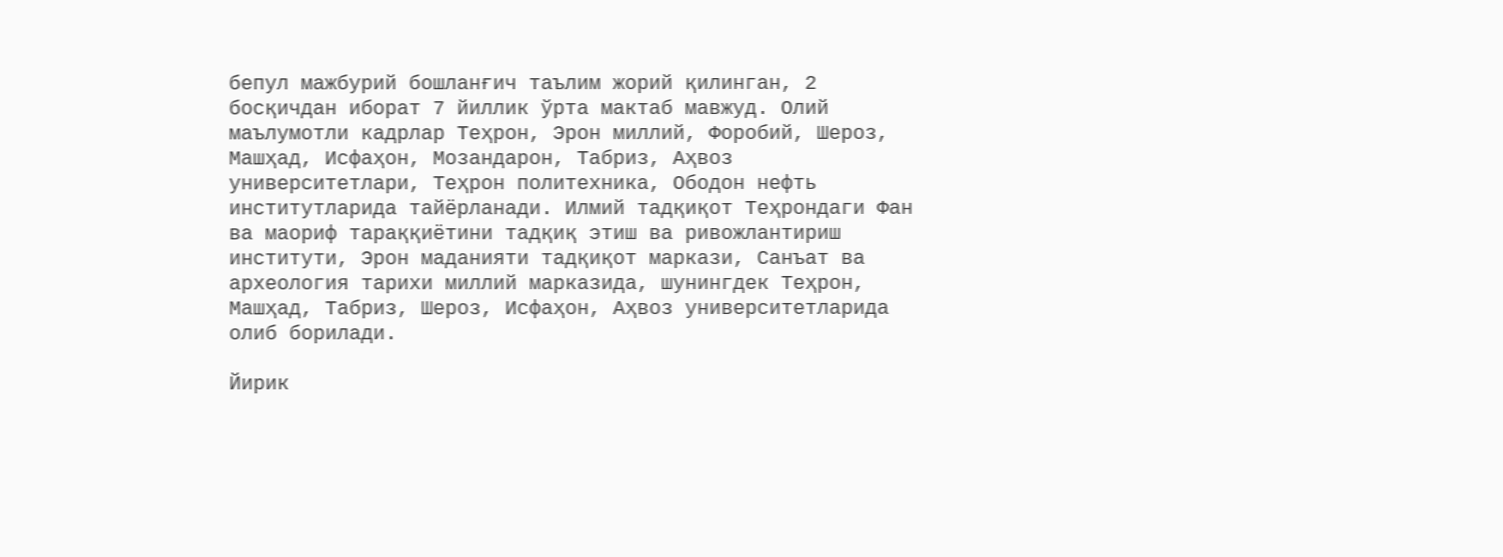бепул мажбурий бошланғич таълим жорий қилинган, 2 босқичдан иборат 7 йиллик ўрта мактаб мавжуд. Олий маълумотли кадрлар Теҳрон, Эрон миллий, Форобий, Шероз, Машҳад, Исфаҳон, Мозандарон, Табриз, Аҳвоз университетлари, Теҳрон политехника, Ободон нефть институтларида тайёрланади. Илмий тадқиқот Теҳрондаги Фан ва маориф тараққиётини тадқиқ этиш ва ривожлантириш институти, Эрон маданияти тадқиқот маркази, Санъат ва археология тарихи миллий марказида, шунингдек Теҳрон, Машҳад, Табриз, Шероз, Исфаҳон, Аҳвоз университетларида олиб борилади.

Йирик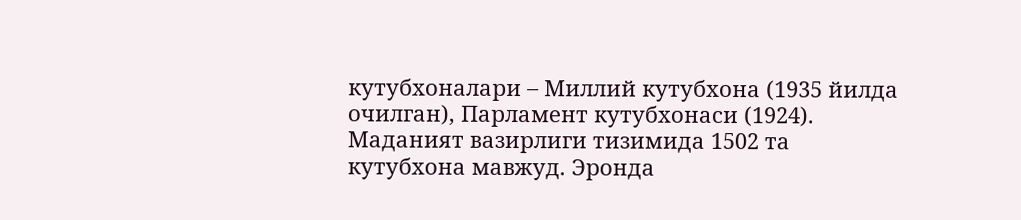кутубхоналари – Миллий кутубхона (1935 йилда очилган), Парламент кутубхонаси (1924). Маданият вазирлиги тизимида 1502 та кутубхона мавжуд. Эронда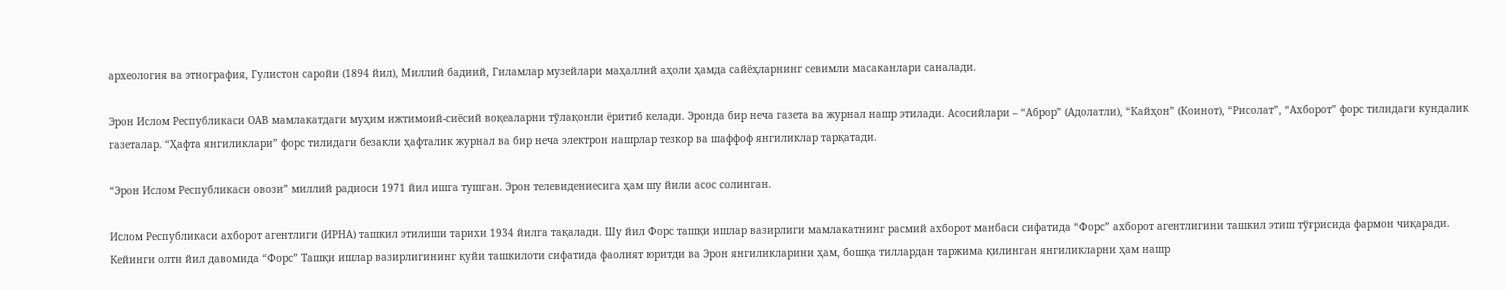археология ва этнография, Гулистон саройи (1894 йил), Миллий бадиий, Гиламлар музейлари маҳаллий аҳоли ҳамда сайёҳларнинг севимли масаканлари саналади.

Эрон Ислом Республикаси ОАВ мамлакатдаги муҳим ижтимоий-сиёсий воқеаларни тўлақонли ёритиб келади. Эронда бир неча газета ва журнал нашр этилади. Асосийлари – “Аброр” (Адолатли), “Кайҳон” (Коинот), “Рисолат”, “Ахборот” форс тилидаги кундалик газеталар. “Ҳафта янгиликлари” форс тилидаги безакли ҳафталик журнал ва бир неча электрон нашрлар тезкор ва шаффоф янгиликлар тарқатади.

“Эрон Ислом Республикаси овози” миллий радиоси 1971 йил ишга тушган. Эрон телевидениесига ҳам шу йили асос солинган.

Ислом Республикаси ахборот агентлиги (ИРНА) ташкил этилиши тарихи 1934 йилга тақалади. Шу йил Форс ташқи ишлар вазирлиги мамлакатнинг расмий ахборот манбаси сифатида “Форс” ахборот агентлигини ташкил этиш тўғрисида фармон чиқаради. Кейинги олти йил давомида “Форс” Ташқи ишлар вазирлигининг қуйи ташкилоти сифатида фаолият юритди ва Эрон янгиликларини ҳам, бошқа тиллардан таржима қилинган янгиликларни ҳам нашр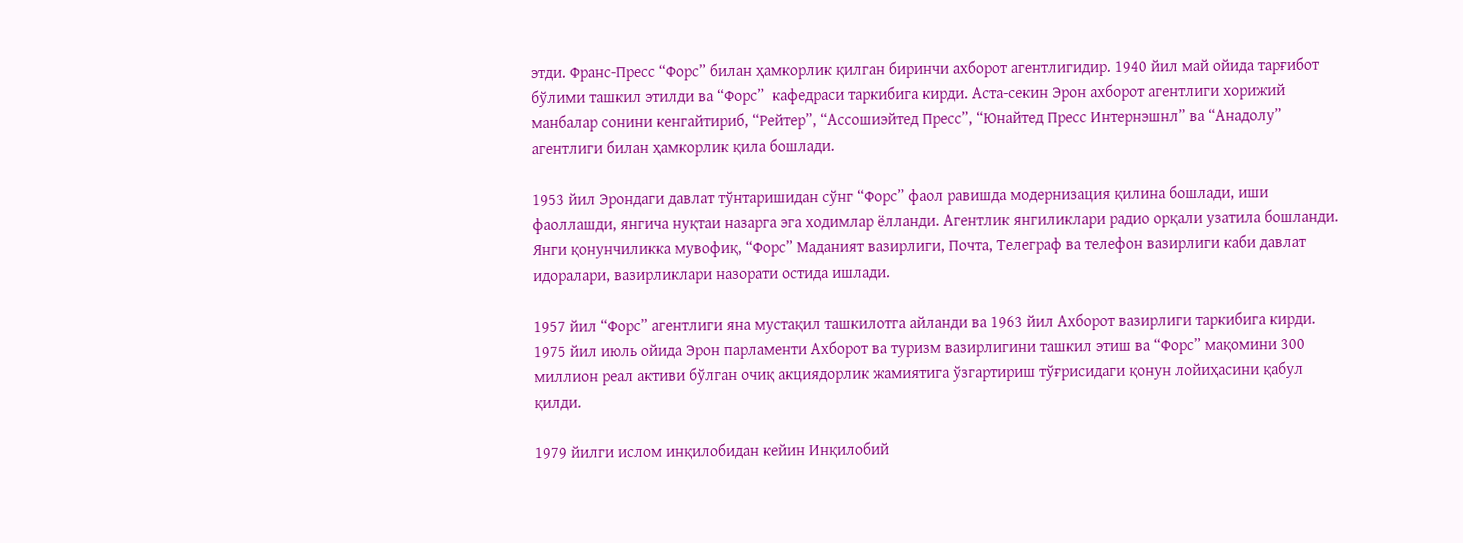этди. Франc-Пресс “Форс” билан ҳамкорлик қилган биринчи ахборот агентлигидир. 1940 йил май ойида тарғибот бўлими ташкил этилди ва “Форс”  кафедраси таркибига кирди. Аста-секин Эрон ахборот агентлиги хорижий манбалар сонини кенгайтириб, “Рейтер”, “Ассошиэйтед Пресс”, “Юнайтед Пресс Интернэшнл” ва “Анадолу” агентлиги билан ҳамкорлик қила бошлади.

1953 йил Эрондаги давлат тўнтаришидан сўнг “Форс” фаол равишда модернизация қилина бошлади, иши фаоллашди, янгича нуқтаи назарга эга ходимлар ёлланди. Агентлик янгиликлари радио орқали узатила бошланди. Янги қонунчиликка мувофиқ, “Форс” Маданият вазирлиги, Почта, Телеграф ва телефон вазирлиги каби давлат идоралари, вазирликлари назорати остида ишлади.

1957 йил “Форс” агентлиги яна мустақил ташкилотга айланди ва 1963 йил Ахборот вазирлиги таркибига кирди. 1975 йил июль ойида Эрон парламенти Ахборот ва туризм вазирлигини ташкил этиш ва “Форс” мақомини 300 миллион реал активи бўлган очиқ акциядорлик жамиятига ўзгартириш тўғрисидаги қонун лойиҳасини қабул қилди.

1979 йилги ислом инқилобидан кейин Инқилобий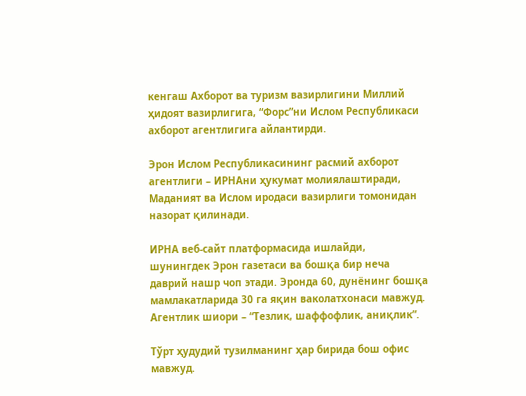кенгаш Ахборот ва туризм вазирлигини Миллий ҳидоят вазирлигига, “Форс”ни Ислом Республикаси ахборот агентлигига айлантирди.

Эрон Ислом Республикасининг расмий ахборот агентлиги – ИРНАни ҳукумат молиялаштиради, Маданият ва Ислом иродаси вазирлиги томонидан назорат қилинади.

ИРНА веб-сайт платформасида ишлайди, шунингдек Эрон газетаси ва бошқа бир неча даврий нашр чоп этади. Эронда 60, дунёнинг бошқа мамлакатларида 30 га яқин ваколатхонаси мавжуд. Агентлик шиори – “Тезлик, шаффофлик, аниқлик”.

Тўрт ҳудудий тузилманинг ҳар бирида бош офис мавжуд.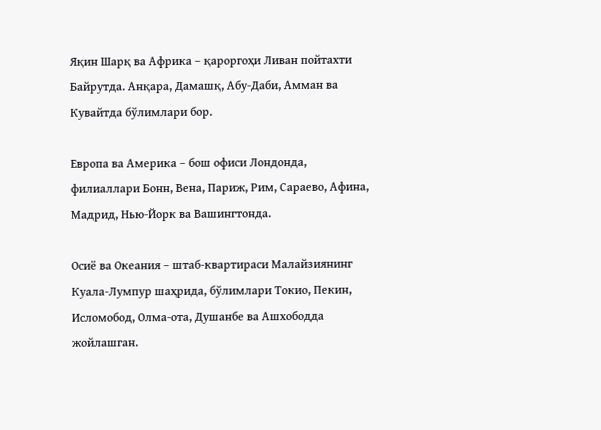Яқин Шарқ ва Африка – қароргоҳи Ливан пойтахти Байрутда. Анқара, Дамашқ, Абу-Даби, Амман ва Кувайтда бўлимлари бор.

Европа ва Америка – бош офиси Лондонда, филиаллари Бонн, Вена, Париж, Рим, Сараево, Афина, Мадрид, Нью-Йорк ва Вашингтонда.

Осиё ва Океания – штаб-квартираси Малайзиянинг Куала-Лумпур шаҳрида, бўлимлари Токио, Пекин, Исломобод, Олма-ота, Душанбе ва Ашхободда жойлашган.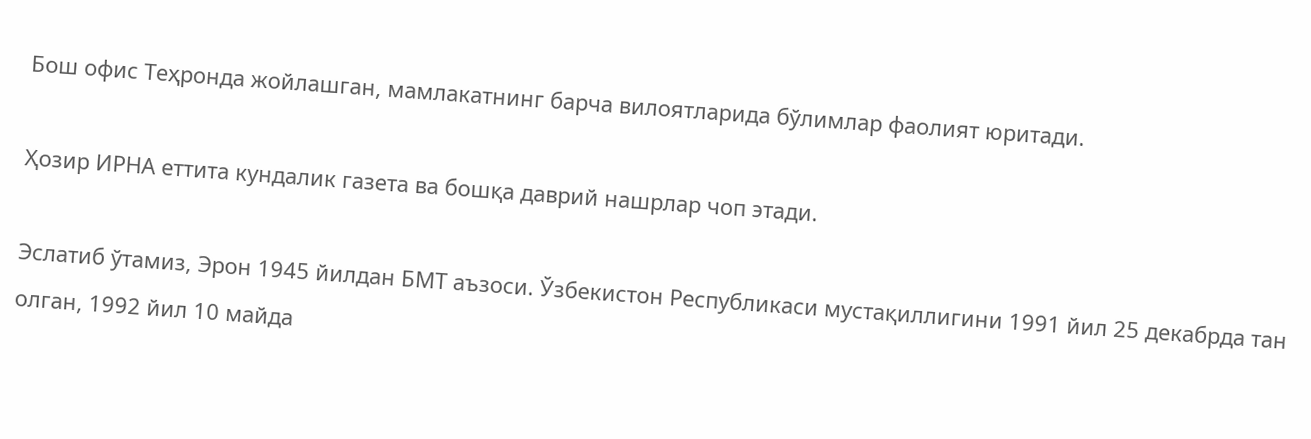Бош офис Теҳронда жойлашган, мамлакатнинг барча вилоятларида бўлимлар фаолият юритади.

Ҳозир ИРНА еттита кундалик газета ва бошқа даврий нашрлар чоп этади.

Эслатиб ўтамиз, Эрон 1945 йилдан БМТ аъзоси. Ўзбекистон Республикаси мустақиллигини 1991 йил 25 декабрда тан олган, 1992 йил 10 майда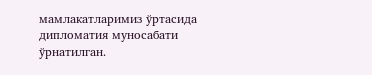мамлакатларимиз ўртасида дипломатия муносабати ўрнатилган.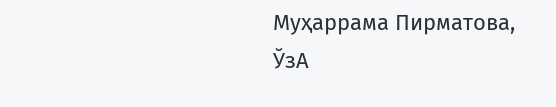Муҳаррама Пирматова, ЎзА